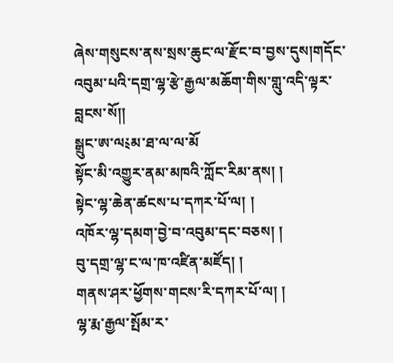ཞེས་གསུངས་ནས་སྲས་ཆུང་ལ་རྫོང་བ་བྱས་དུས།གདོང་འབུམ་པའི་དགྲ་ལྷ་རྩེ་རྒྱལ་མཆོག་གིས་གླུ་འདི་ལྟར་བླངས་སོ།།
སྒྲུང་ཨ་ལ༴མ་ཐ་ལ་ལ་མོ
སྟོང་མི་འགྱུར་ནམ་མཁའི་ཀློང་རིམ་ནས། །
སྟེང་ལྷ་ཆེན་ཚངས་པ་དཀར་པོ་ལ། །
འཁོར་ལྷ་དམག་བྱེ་བ་འབུམ་དང་བཅས། །
བུ་དགྲ་ལྷ་ང་ལ་ཁ་འཛིན་མཛོད། །
གནས་ཤར་ཕྱོགས་གངས་རི་དཀར་པོ་ལ། །
ལྷ་རྨ་རྒྱལ་སྤོམ་ར་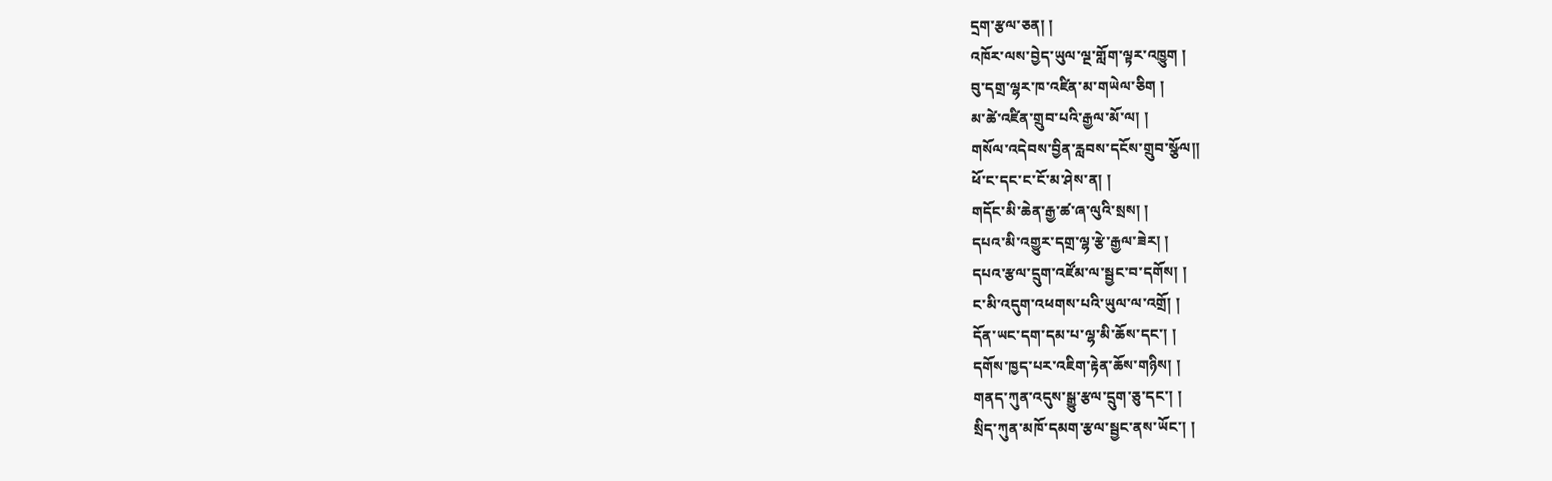དྲག་རྩལ་ཅན། །
འཁོར་ལས་བྱེད་ཡུལ་ལྔ་གློག་ལྟར་འཁྱུག །
བུ་དགྲ་ལྷར་ཁ་འཛིན་མ་གཡེལ་ཅིག །
མ་ཚེ་འཛིན་གྲུབ་པའི་རྒྱལ་མོ་ལ། །
གསོལ་འདེབས་བྱིན་རླབས་དངོས་གྲུབ་སྩོལ།།
ཕོ་ང་དང་ང་ངོ་མ་ཤེས་ན། །
གདོང་མི་ཆེན་རྒྱ་ཚ་ཞ་ལུའི་སྲས། །
དཔའ་མི་འགྱུར་དགྲ་ལྷ་རྩེ་རྒྱལ་ཟེར། །
དཔའ་རྩལ་དྲུག་འཛོམ་ལ་སྦྱང་བ་དགོས། །
ང་མི་འདུག་འཕགས་པའི་ཡུལ་ལ་འགྲོ། །
དོན་ཡང་དག་དམ་པ་ལྷ་མི་ཆོས་དང་། །
དགོས་ཁྱད་པར་འཇིག་རྟེན་ཆོས་གཉིས། །
གནད་ཀུན་འདུས་སྒྱུ་རྩལ་དྲུག་ཅུ་དང་། །
སྲིད་ཀུན་མཁོ་དམག་རྩལ་སྦྱང་ནས་ཡོང་། །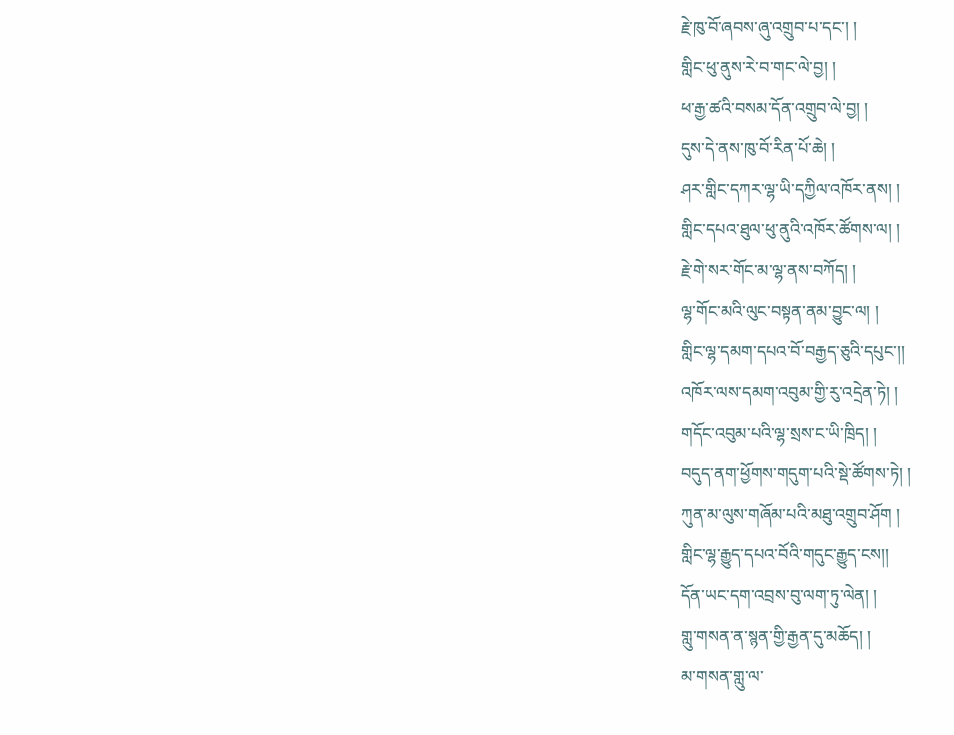རྗེ་ཁུ་བོ་ཞབས་ཞུ་འགྲུབ་པ་དང་། །
གླིང་ཕུ་ནུས་རེ་བ་གང་ལེ་བྱ། །
ཕ་རྒྱ་ཚའི་བསམ་དོན་འགྲུབ་ལེ་བྱ། །
དུས་དེ་ནས་ཁུ་བོ་རིན་པོ་ཆེ། །
ཤར་གླིང་དཀར་ལྷ་ཡི་དཀྱིལ་འཁོར་ནས། །
གླིང་དཔའ་ཐུལ་ཕུ་ནུའི་འཁོར་ཚོགས་ལ། །
རྗེ་གེ་སར་གོང་མ་ལྷ་ནས་བཀོད། །
ལྷ་གོང་མའི་ལུང་བསྟན་ནམ་བྱུང་ལ། །
གླིང་ལྷ་དམག་དཔའ་བོ་བརྒྱད་ཅུའི་དཔུང་།།
འཁོར་ལས་དམག་འབུམ་གྱི་རུ་འདྲེན་ཏེ། །
གདོང་འབུམ་པའི་ལྷ་སྲས་ང་ཡི་ཁྲིད། །
བདུད་ནག་ཕྱོགས་གདུག་པའི་སྡེ་ཚོགས་ཏེ། །
ཀུན་མ་ལུས་གཞོམ་པའི་མཐུ་འགྲུབ་ཤོག །
གླིང་ལྷ་རྒྱུད་དཔའ་བོའི་གདུང་རྒྱུད་ངས།།
དོན་ཡང་དག་འབྲས་བུ་ལག་ཏུ་ལེན། །
གླུ་གསན་ན་སྙན་གྱི་རྒྱན་དུ་མཆོད། །
མ་གསན་གླུ་ལ་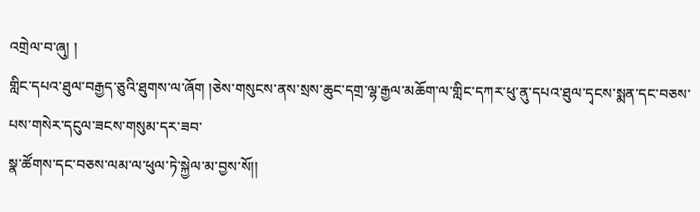འགྲེལ་བ་ཞུ། །
གླིང་དཔའ་ཐུལ་བརྒྱད་ཅུའི་ཐུགས་ལ་ཞོག །ཅེས་གསུངས་ནས་སྲས་ཆུང་དགྲ་ལྷ་རྒྱལ་མཆོག་ལ་གླིང་དཀར་ཕུ་ནུ་དཔའ་ཐུལ་དྭངས་སྨན་དང་བཅས་པས་གསེར་དངུལ་ཟངས་གསུམ་དར་ཟབ་
སྣ་ཚོགས་དང་བཅས་ལམ་ལ་ཕུལ་ཏེ་སྐྱེལ་མ་བྱས་སོ།།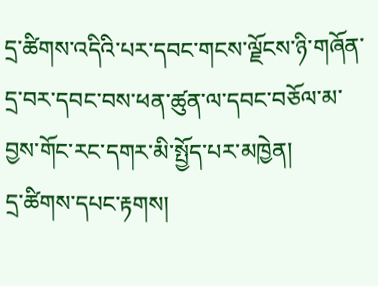དྲ་ཚིགས་འདིའི་པར་དབང་གངས་ལྗོངས་ཉི་གཞོན་དྲ་བར་དབང་བས་ཕན་ཚུན་ལ་དབང་བཅོལ་མ་བྱས་གོང་རང་དགར་མི་སྤྱོད་པར་མཁྱེན།
དྲ་ཚིགས་དཔང་རྟགས།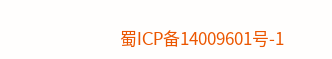蜀ICP备14009601号-1